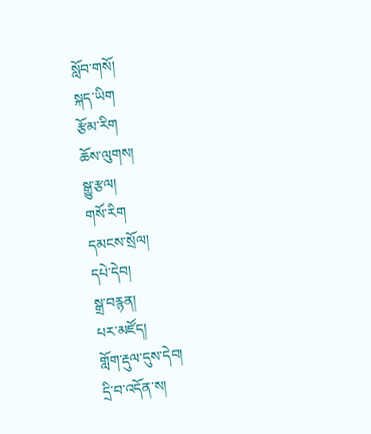སློབ་གསོ།
སྐད་ཡིག
རྩོམ་རིག
ཆོས་ལུགས།
སྒྱུ་རྩལ།
གསོ་རིག
དམངས་སྲོལ།
དཔེ་དེབ།
སྒྲ་བརྙན།
པར་མཛོད།
གློག་རྡུལ་དུས་དེབ།
དྲི་བ་འདོན་ས།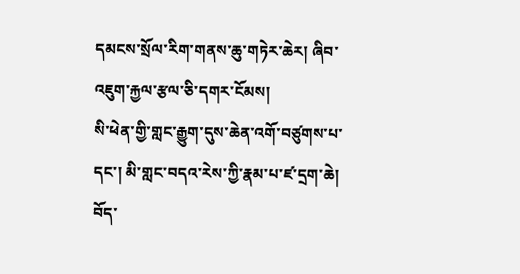དམངས་སྲོལ་རིག་གནས་ཆུ་གཏེར་ཆེར། ཞིབ་འཇུག་རྐྱལ་རྩལ་ཅི་དགར་ངོམས།
སི་ཕེན་གྱི་གླང་རྒྱུག་དུས་ཆེན་འགོ་བཙུགས་པ་དང་། མི་གླང་བདའ་རེས་ཀྱི་རྣམ་པ་ཛ་དྲག་ཆེ།
བོད་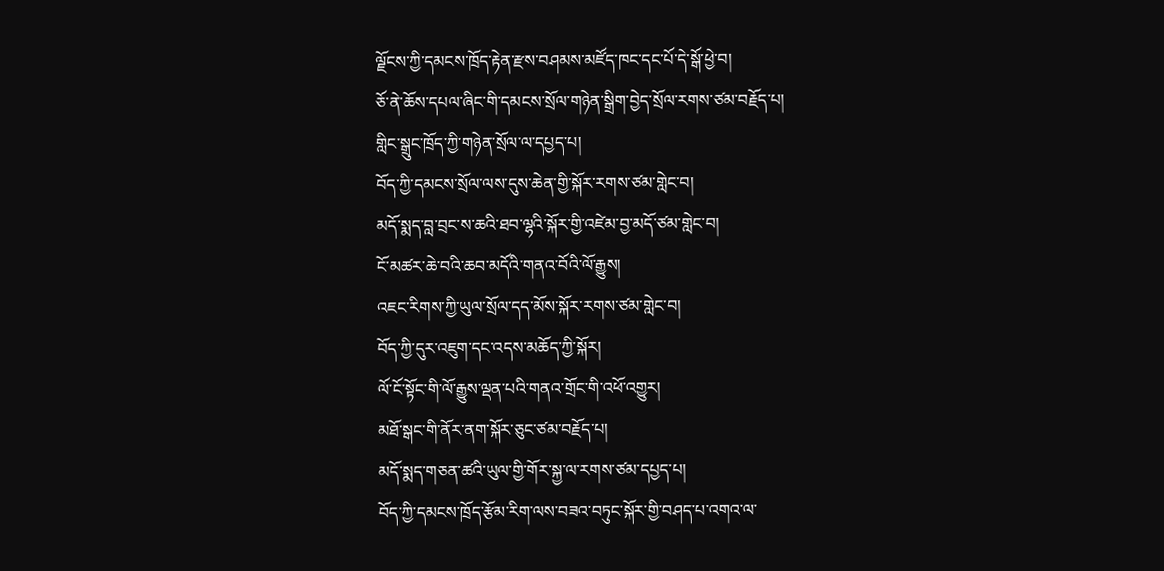ལྗོངས་ཀྱི་དམངས་ཁྲོད་རྟེན་རྫས་བཤམས་མཛོད་ཁང་དང་པོ་དེ་སྒོ་ཕྱེ་བ།
ཅོ་ནེ་ཆོས་དཔལ་ཞིང་གི་དམངས་སྲོལ་གཉེན་སྒྲིག་བྱེད་སྲོལ་རགས་ཙམ་བརྗོད་པ།
གླིང་སྒྲུང་ཁྲོད་ཀྱི་གཉེན་སྲོལ་ལ་དཔྱད་པ།
བོད་ཀྱི་དམངས་སྲོལ་ལས་དུས་ཆེན་གྱི་སྐོར་རགས་ཙམ་གླེང་བ།
མདོ་སྨད་བླ་བྲང་ས་ཆའི་ཐབ་ལྷའི་སྐོར་གྱི་འཛེམ་བྱ་མདོ་ཙམ་གླེང་བ།
ངོ་མཚར་ཆེ་བའི་ཆབ་མདོའི་གནའ་བོའི་ལོ་རྒྱུས།
འཇང་རིགས་ཀྱི་ཡུལ་སྲོལ་དད་མོས་སྐོར་རགས་ཙམ་གླེང་བ།
བོད་ཀྱི་དུར་འཇུག་དང་འདས་མཆོད་ཀྱི་སྐོར།
ལོ་ངོ་སྟོང་གི་ལོ་རྒྱུས་ལྡན་པའི་གནའ་གྲོང་གི་འཕོ་འགྱུར།
མཐོ་སྒང་གི་ནོར་ནག་སྐོར་ཅུང་ཙམ་བརྗོད་པ།
མདོ་སྨད་གཅན་ཚའི་ཡུལ་གྱི་གོར་སྐྱ་ལ་རགས་ཙམ་དཔྱད་པ།
བོད་ཀྱི་དམངས་ཁྲོད་རྩོམ་རིག་ལས་བཟའ་བཏུང་སྐོར་གྱི་བཤད་པ་འགའ་ལ་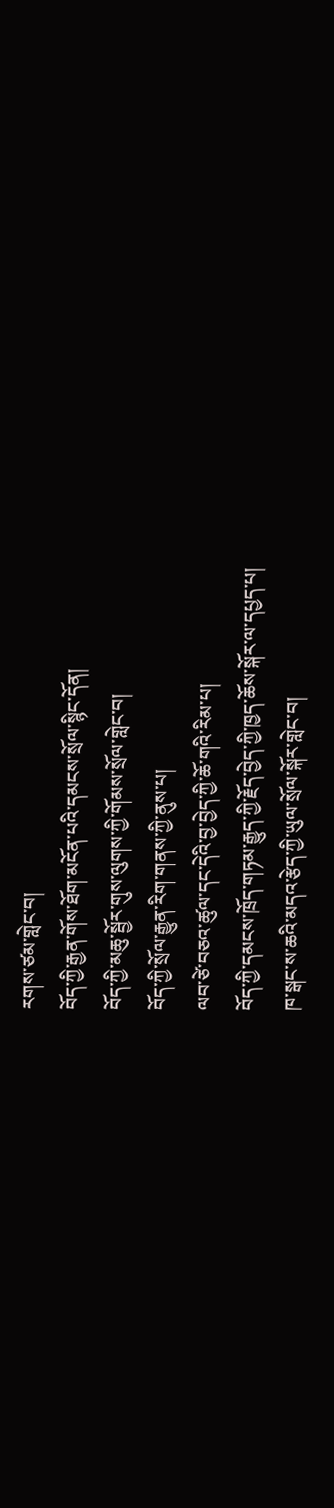རགས་ཙམ་གླེང་བ།
བོད་ཀྱི་རྒྱན་གོས་ཐོག་མངོན་པའི་དམངས་སྲོལ་སྙིང་དོན།
བོད་ཀྱི་མཆུ་སྦྱོར་གུས་ལུགས་ཀྱི་གོམས་སྲོལ་གླེང་བ།
བོད་ཀྱི་སྲོལ་རྒྱུན་རིག་གནས་ཀྱི་ནུས་པ།
ལབ་ཙེ་བཅའ་ཚུལ་དང་དེའི་བྱ་བྱེད་ཀྱི་ཆོ་གའི་རིམ་པ།
བོད་ཀྱི་དམངས་ཁྲོད་གཏམ་རྒྱུད་ཀྱི་རྗོད་བྱེད་ཀྱི་ཁྱད་ཆོས་སྐོར་ལ་དཔྱད་པ།
ཁ་སྒང་ས་ཆའི་མདའ་རྩེད་ཀྱི་ཡུལ་སྲོལ་སྐོར་གླེང་བ།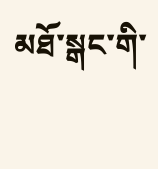མཐོ་སྒང་གི་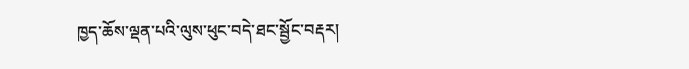ཁྱད་ཆོས་ལྡན་པའི་ལུས་ཕུང་བདེ་ཐང་སྦྱོང་བརྡར།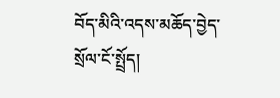བོད་མིའི་འདས་མཆོད་བྱེད་སྲོལ་ངོ་སྤྲོད།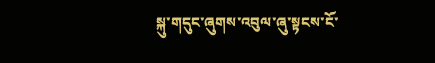སྐུ་གདུང་ཞུགས་འབུལ་ཞུ་སྟངས་ངོ་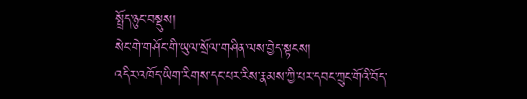སྤྲོད་ཉུང་བསྡུས།
སེང་གེ་གཤོང་གི་ཡུལ་སྲོལ་གཤིན་ལས་བྱེད་སྟངས།
འདིར་འཁོད་ཡིག་རིགས་དང་པར་རིས་རྣམས་ཀྱི་པར་དབང་ཀྲུང་གོའི་བོད་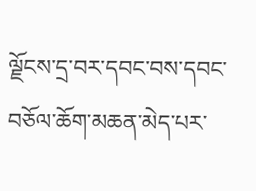ལྗོངས་དྲ་བར་དབང་བས་དབང་བཅོལ་ཆོག་མཆན་མེད་པར་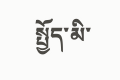སྤྱོད་མི་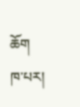ཆོག
ཁ་པར།